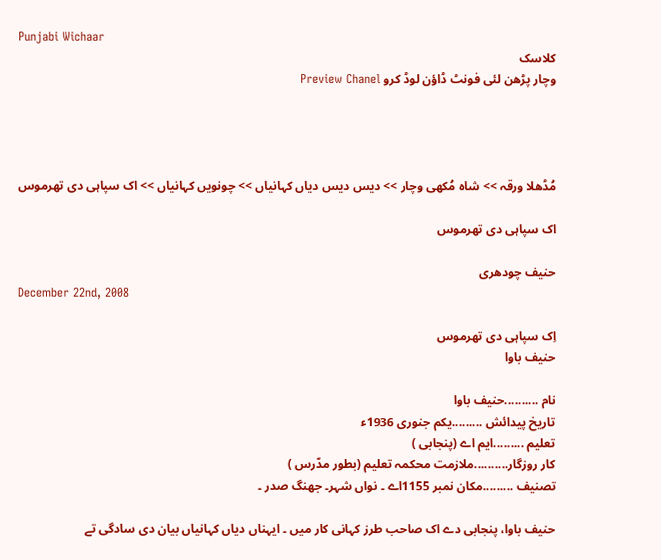Punjabi Wichaar
کلاسک
وچار پڑھن لئی فونٹ ڈاؤن لوڈ کرو Preview Chanel




مُڈھلا ورقہ >> شاہ مُکھی وچار >> دیس دیس دیاں کہانیاں >> چونویں کہانیاں >> اک سپاہی دی تھرموس

اک سپاہی دی تھرموس

حنیف چودھری
December 22nd, 2008

اِک سپاہی دی تھرموس
حنیف باوا

نام ..........حنیف باوا
تاریخ پیدائش .........یکم جنوری 1936ء
تعلیم .........ایم اے (پنجابی )
کار روزگار..........ملازمت محکمہ تعلیم (بطور مدّرس )
تصنیف .........مکان نمبر 1155اے ۔ نواں شہر۔ جھنگ صدر ۔

حنیف باوا، پنجابی دے اک صاحب طرز کہانی کار میں ۔ ایہناں دیاں کہانیاں بیان دی سادگی تے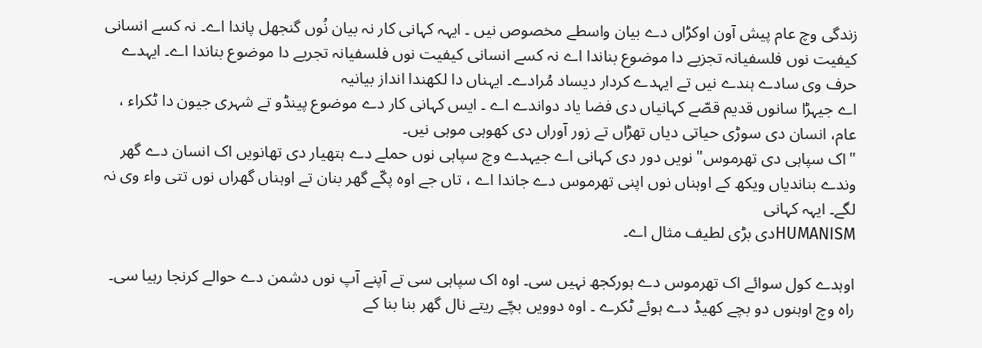زندگی وچ عام پیش آون اوکڑاں دے بیان واسطے مخصوص نیں ۔ ایہہ کہانی کار نہ بیان نُوں گنجھل پاندا اے۔ نہ کسے انسانی کیفیت نوں فلسفیانہ تجزیے دا موضوع بناندا اے نہ کسے انسانی کیفیت نوں فلسفیانہ تجریے دا موضوع بناندا اے۔ ایہدے حرف وی سادے ہندے نیں تے ایہدے کردار دیساد مُرادے۔ ایہناں دا لکھندا انداز بیانیہ
اے جیہڑا سانوں قدیم قصّے کہانیاں دی فضا یاد دواندے اے ۔ ایس کہانی کار دے موضوع پینڈو تے شہری جیون دا ٹکراء ، عام، انسان دی سوڑی حیاتی دیاں تھڑاں تے زور آوراں دی کھوہی موہی نیں۔
"اک سپاہی دی تھرموس"نویں دور دی کہانی اے جیہدے وچ سپاہی نوں حملے دے ہتھیار دی تھانویں اک انسان دے گھر وندے بناندیاں ویکھ کے اوہناں نوں اپنی تھرموس دے جاندا اے ، تاں جے اوہ پکّے گھر بنان تے اوہناں گھراں نوں تتی واء وی نہ لگے۔ ایہہ کہانی
HUMANISMدی بڑی لطیف مثال اے۔

اوہدے کول سوائے اک تھرموس دے ہورکجھ نہیں سی۔ اوہ اک سپاہی سی تے آپنے آپ نوں دشمن دے حوالے کرنجا رہیا سی۔ راہ وچ اوہنوں دو بچے کھیڈ دے ہوئے ٹکرے ۔ اوہ دوویں بچّے ریتے نال گھر بنا بنا کے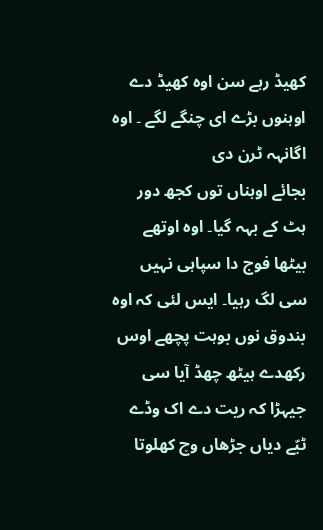کھیڈ رہے سن اوہ کھیڈ دے اوہنوں بڑے ای چنگے لگے ۔ اوہ اگانہہ ٹرن دی
بجائے اوہناں توں کجھ دور ہٹ کے بہہ گیا۔ اوہ اوتھے بیٹھا فوج دا سپاہی نہیں سی لگ رہیا۔ ایس لئی کہ اوہ بندوق نوں بوہت پچھے اوس رکھدے ہیٹھ چھڈ آیا سی جیہڑا کہ ریت دے اک وڈے ٹبّے دیاں جڑھاں وچ کھلوتا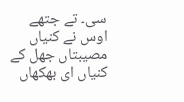سی۔ تے جتھے اوس نے کنیاں مصیبتاں جھل کے کنیاں ای بھکھاں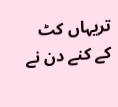تریہاں کٹ کے کنے دن نے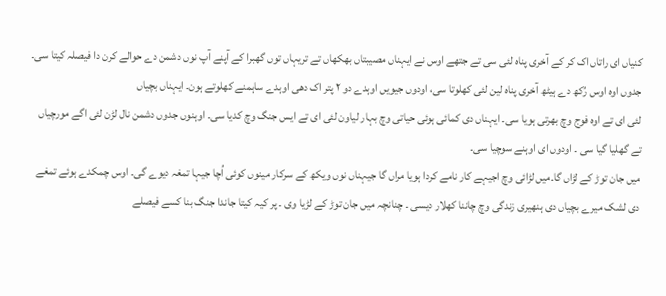کنیاں ای راتاں اک کر کے آخری پناہ لئی سی تے جتھے اوس نے ایہناں مصیبتاں بھکھاں تے تریہاں توں گھبرا کے آپنے آپ نوں دشمن دے حوالے کرن دا فیصلہ کیتا سی۔
جدوں اوہ اوس رُکھ دے ہیٹھ آخری پناہ لین لئی کھلوتا سی، اودوں جیویں اوہدے دو ٢ پتر اک دھی اوہدے ساہمنے کھلوتے ہون۔ ایہناں بچیاں
لئی ای تے اوہ فوج وچ بھرتی ہویا سی۔ ایہناں دی کمائی ہوئی حیاتی وچ بہار لیاون لئی ای تے ایس جنگ وچ کدیا سی۔ اوہنوں جدوں دشمن نال لڑن لئی اگے مورچیاں تے گھلیا گیا سی ۔ اودوں ای اوہنے سوچیا سی۔
میں جان توڑ کے لڑاں گا۔میں لڑائی وچ اجیہے کار نامے کردا ہویا مراں گا جیہناں نوں ویکھ کے سرکار مینوں کوئی اُچا جیہا تمغہ دیوے گی۔ اوس چمکدے ہوئے تمغے دی لشک میرے بچیاں دی ہنھیری زندگی وچ چاننا کھلار دیسی ۔ چنانچہ میں جان توڑ کے لڑیا وی ۔ پر کیہ کیتا جاندا جنگ بنا کسے فیصلے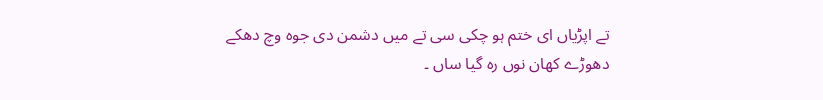تے اپڑیاں ای ختم ہو چکی سی تے میں دشمن دی جوہ وچ دھکے دھوڑے کھان نوں رہ گیا ساں ۔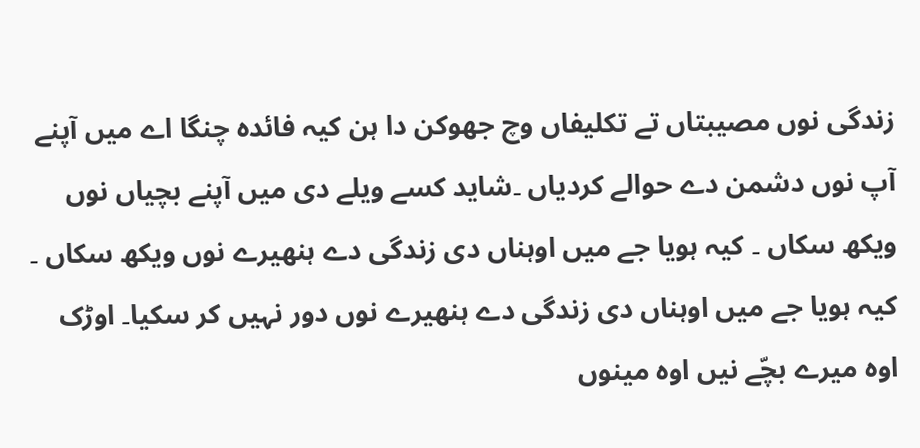زندگی نوں مصیبتاں تے تکلیفاں وچ جھوکن دا ہن کیہ فائدہ چنگا اے میں آپنے آپ نوں دشمن دے حوالے کردیاں ۔شاید کسے ویلے دی میں آپنے بچیاں نوں ویکھ سکاں ۔ کیہ ہویا جے میں اوہناں دی زندگی دے ہنھیرے نوں ویکھ سکاں ۔ کیہ ہویا جے میں اوہناں دی زندگی دے ہنھیرے نوں دور نہیں کر سکیا۔ اوڑک اوہ میرے بچّے نیں اوہ مینوں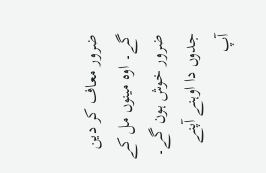ضرور معاف کر دین گے۔ اوہ مینوں مل کے ضرور خوش ہون گے۔
جدوں دا اوہنے آپنے آپ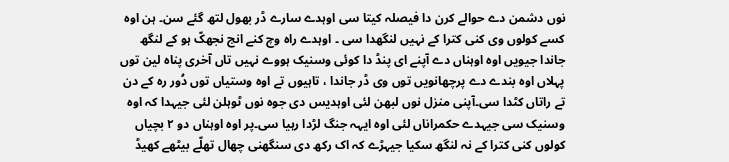نوں دشمن دے حوالے کرن دا فیصلہ کیتا سی اوہدے سارے ڈر بھول لتھ گئے سن۔ ہن اوہ کسے کولوں وی کنی کترا کے نہیں لنگھدا سی ۔ اوہدے راہ وچ کنے انج نجھکّ ہو کے لنگھ جاندا جیویں اوہ اوہناں دے آپنے ای پنڈ دا کوئی وسنیک ہووے نہیں تاں آخری پناہ لین توں پہلاں اوہ بندے دے پرچھانویں توں وی ڈر جاندا ، تاہیوں تے اوہ وستیاں توں دُور رہ کے دن تے راتاں کٹدا سی۔آپنی منزل نوں لبھن لئی اوہدیس دی جوہ نوں ٹوہلن لئی جیہدا کہ اوہ وسنیک سی جیہدے حکمراناں لئی اوہ ایہہ جنگ لڑدا رہیا سی۔پر اوہ اوہناں دو ٢ بچیاں کولوں کنی کترا کے نہ لنگھ سکیا جیہڑے کہ اک رکھ دی سنگھنی چھال تھلّے بیٹھے کھیڈ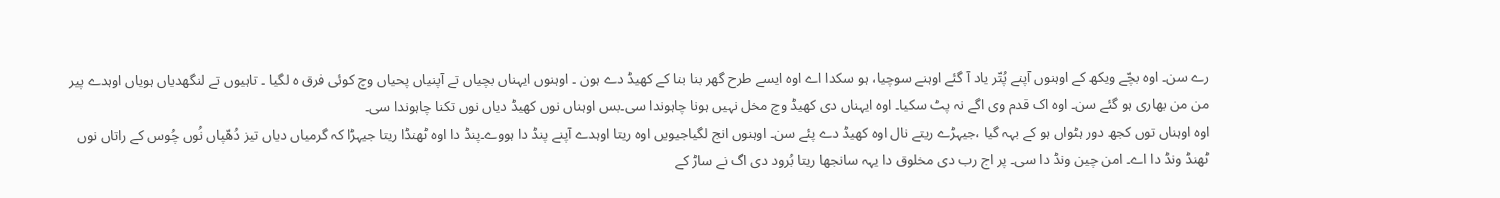رے سن۔ اوہ بچّے ویکھ کے اوہنوں آپنے پُتّر یاد آ گئے اوہنے سوچیا، ہو سکدا اے اوہ ایسے طرح گھر بنا بنا کے کھیڈ دے ہون ۔ اوہنوں ایہناں بچیاں تے آپنیاں پحیاں وچ کوئی فرق ہ لگیا ۔ تاہیوں تے لنگھدیاں ہویاں اوہدے پیر من من بھاری ہو گئے سن۔ اوہ اک قدم وی اگے نہ پٹ سکیا۔ اوہ ایہناں دی کھیڈ وچ مخل نہیں ہونا چاہوندا سی۔بس اوہناں نوں کھیڈ دیاں نوں تکنا چاہوندا سی۔
اوہ اوہناں توں کجھ دور ہٹواں ہو کے بہہ گیا ،جیہڑے ریتے نال اوہ کھیڈ دے پئے سن۔ اوہنوں انج لگیاجیویں اوہ ریتا اوہدے آپنے پنڈ دا ہووے۔پنڈ دا اوہ ٹھنڈا ریتا جیہڑا کہ گرمیاں دیاں تیز دُھّپاں نُوں چُوس کے راتاں نوں
ٹھنڈ ونڈ دا اے۔ امن چین ونڈ دا سی۔ پر اج رب دی مخلوق دا یہہ سانجھا ریتا بُرود دی اگ نے ساڑ کے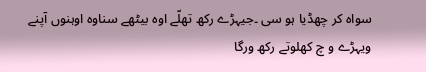سواہ کر چھڈیا ہو سی ۔جیہڑے رکھ تھلّے اوہ بیٹھے سناوہ اوہنوں آپنے ویہڑے و چ کھلوتے رکھ ورگا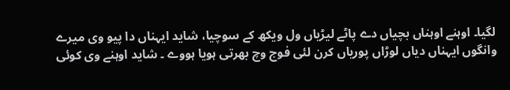لگیا۔ اوہنے اوہناں بچیاں دے پاٹے لیڑیاں ول ویکھ کے سوچیا، شاید ایہناں دا پیو وی میرے وانگوں ایہناں دیاں لوڑاں پوریاں کرن لئی فوج وچ بھرتی ہویا ہووے ۔ شاید اوہنے وی کوئی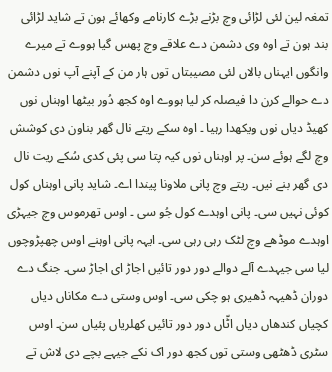تمغہ لین لئی لڑائی وچ بڑنے بڑے کارنامے وکھائے ہون تے شاید لڑائی بند ہون تے اوہ وی دشمن دے علاقے وچ پھس گیا ہووے تے میرے وانگوں ایہناں بالاں لئی مصیبتاں توں ہار من کے آپنے آپ نوں دشمن دے حوالے کرن دا فیصلہ کر لیا ہووے اوہ کجھ دُور بیٹھا اوہناں نوں کھیڈ دیاں نوں ویکھدا رہیا ۔ اوہ سکے ریتے نال گھر بناون دی کوشش وچ لگے ہوئے سن۔ پر اوہناں نوں کیہ پتا سی پئی کدی سُکے ریت نال دی گھر بنے نیں۔ ریتے وچ پانی ملاونا پیندا اے۔ شاید پانی اوہناں کول کوئی نہیں سی۔ پانی اوہدے کول جُو سی ۔ اوس تھرموس وچ جیہڑی اوہدے موڈھے وچ لٹک رہی رہی سی۔ ایہہ پانی اوہنے اوس چھپڑوچوں لیا سی جیہدے آلے دوالے دور دور تائیں اجاڑ ای اجاڑ سی۔ جنگ دے دوران ڈھیہہ ڈھیری ہو چکی سی۔ اوس وستی دے مکاناں دیاں کچیاں کندھاں دیاں اٹّاں دور دور تائیں کھلریاں پئیاں سن۔ اوس سٹری ڈھٹھی وستی توں کجھ دور اک نکے جیہے بچے دی لاش تے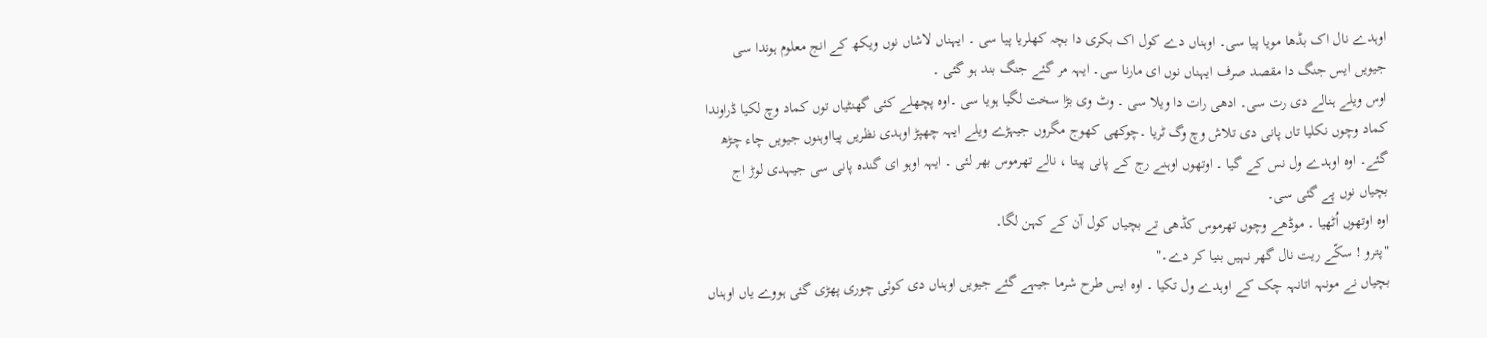اوہدے نال اک بڈھا مویا پیا سی۔ اوہناں دے کول اک بکری دا بچہ کھلریا پیا سی ۔ ایہناں لاشاں نوں ویکھ کے انج معلوم ہوندا سی جیویں ایس جنگ دا مقصد صرف ایہناں نوں ای مارنا سی۔ ایہہ مر گئے جنگ بند ہو گئی ۔
اوس ویلے ہنالے دی رت سی۔ ادھی رات دا ویلا سی ۔ وٹ وی بڑا سخت لگیا ہویا سی ۔اوہ پچھلے کئی گھنٹیاں توں کماد وچ لکیا ڈراوندا کماد وچوں نکلیا تاں پانی دی تلاش وچ وگ ٹریا ۔چوکھی کھوج مگروں جیہڑے ویلے ایہہ چھپڑ اوہدی نظریں پیااوہنوں جیویں چاء چڑھ گئے۔ اوہ اوہدے ول نس کے گیا ۔ اوتھوں اوہنے رج کے پانی پیتا ، نالے تھرموس بھر لئی ۔ ایہہ اوہو ای گندہ پانی سی جیہدی لوڑ اج بچیاں نوں پے گئی سی۔
اوہ اوتھوں اُٹھیا ۔ موڈھے وچوں تھرموس کڈھی تے بچیاں کول آن کے کہن لگا۔
"پترو ! سکّے ریت نال گھر نہیں بنیا کر دے۔"
بچیاں نے مونہہ اتانہہ چک کے اوہدے ول تکیا ۔ اوہ ایس طرح شرما جیہے گئے جیویں اوہناں دی کوئی چوری پھڑی گئی ہووے یاں اوہناں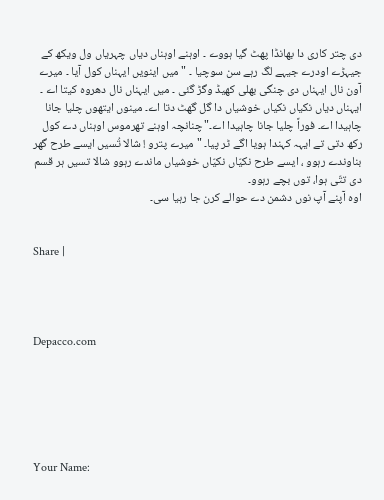دی چتر کاری دا بھانڈا پھٹ گیا ہووے ۔ اوہنے اوہناں دیاں چہریاں ول ویکھ کے جیہڑے اودرے جیہے لگ رہے سن سوچیا ۔ " میں اینویں ایہناں کول آیا ۔ میرے آون نال ایہناں دی چنگی بھلی کھیڈ وگڑ گئی ۔ میں ایہناں نال دھروہ کیتا اے ۔ ایہناں دیاں نکیاں نکیاں خوشیاں دا گل گھٹ دتا اے۔ مینوں ایتھوں چلیا جانا چاہیدا اے۔ فوراً چلیا جانا چاہیدا اے۔"چنانچہ اوہنے تھرموس اوہناں دے کول رکھ دتی تے ایہہ کہندا ہویا اگے ٹر پیا۔ "میرے پترو ! شالا تُسیں ایسے طرح گھر بناوندے رہوو ، ایسے طرح نکیّاں نکیّاں خوشیاں ماندے رہوو شالا تسیں ہر قسم دی تتّی ہوا، توں بچے رہوو۔
اوہ آپنے آپ نوں دشمن دے حوالے کرن جا رہیا سی۔


Share |




Depacco.com






Your Name: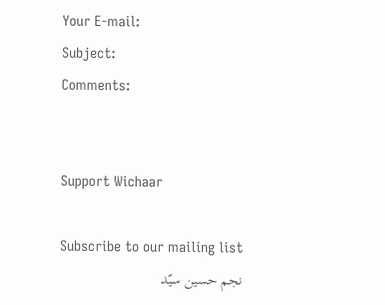Your E-mail:
Subject:
Comments:


Support Wichaar

Subscribe to our mailing list
نجم حسین سیّد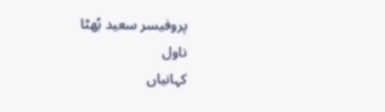پروفیسر سعید بُھٹا
ناول
کہانیاں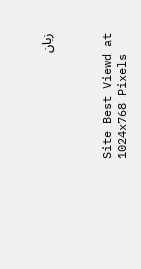زبان



Site Best Viewd at 1024x768 Pixels